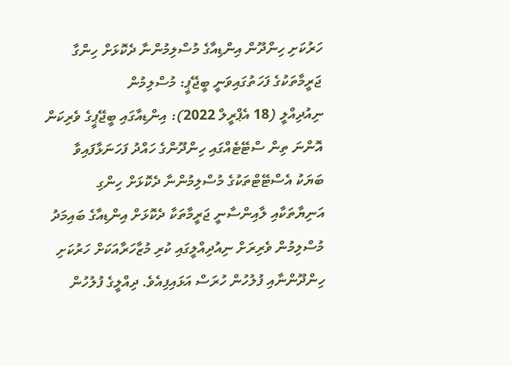ހަރުކަށި ހިންދޫން އިންޑިއާގެ މުސްލިމުންނާ ދެކޮޅަށް ހިންގާ ޖަރީމާތަކުގެ ފަހަތުގައިވަނީ ބީޖޭޕީ: މުސްލިމުން
ނިއުދިއްލީ (18 އެޕްރީލް 2022): އިންޑިއާގައި ބީޖޭޕީގެ ވެރިކަން އޮންނަ ތިން ސްޓޭޓެއްގައި ހިންދޫންގެ ހައްދު ފަހަނަޅާފައިވާ ބަޔަކު އެސްޓޭޓްތަކުގެ މުސްލިމުންނާ ދެކޮޅަށް ހިންގި އަނިޔާތަކާއި ލާއިންސާނީ ޖަރީމާތަކާ ދެކޮޅަށް އިންޑިއާގެ ބައިމަދު މުސްލިމުން ވެރިރަށް ނިއުދިއްލީގައި ކުރި މުޒާހަރާއަކަށް ހަރުކަށި ހިންދޫންނާއި ފުލުހުން ހުރަސް އަޅައިފިއެވެ. ދިއްލީގެ ފުލުހުން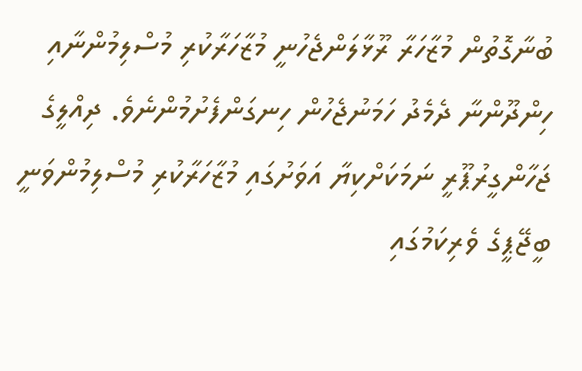ބުނާގޮތުން މުޒާހަރާ ރޫޅާލަންޖެހުނީ މުޒާހަރާކުރި މުސްލިމުންނާއި ހިންދޫންނާ ދެމެދު ހަމަނުޖެހުން ހިނގަންފެށުމުންނެވެ. ދިއްލީގެ ޖަހާންގީރުޕޫރީ ނަމަކަށްކިޔާ އަވަށުގައި މުޒާހަރާކުރި މުސްލިމުންވަނީ ބީޖޭޕީގެ ވެރިކަމުގައި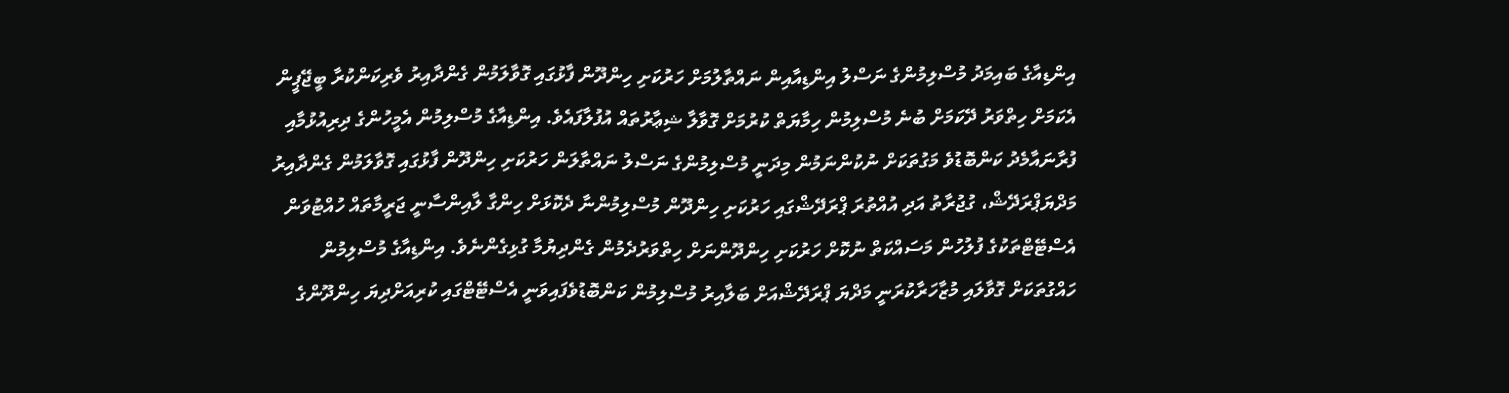އިންޑިއާގެ ބައިމަދު މުސްލިމުންގެ ނަސްލު އިންޑިއާއިން ނައްތާލުމަށް ހަރުކަށި ހިންދޫން ފާޅުގައި ގޮވާލަމުން ގެންދާއިރު ވެރިކަންކުރާ ބީޖޭޕީން އެކަމަށް ހިތްވަރު ދޭކަމަށް ބުނެ މުސްލިމުން ހިމާޔަތް ކުރުމަށް ގޮވާލާ ޝިޢާރުތައް އުފުލާފައެވެ. އިންޑިއާގެ މުސްލިމުން އެމީހުންގެ ދިރިއުޅުމާއި ފުރާނައާމެދު ކަންބޮޑުވެ މަގުތަކަށް ނުކުންނަމުން މިދަނީ މުސްލިމުންގެ ނަސްލު ނައްތާލަން ހަރުކަށި ހިންދޫން ފާޅުގައި ގޮވާލަމުން ގެންދާއިރު މަދްޔަޕްރަދޭޝް، ގުޖުރާތު އަދި އުއްތުރަ ޕްރަދޭޝްގައި ހަރުކަށި ހިންދޫން މުސްލިމުންނާ ދެކޮޅަށް ހިންގާ ލާއިންސާނީ ޖަރީމާތައް ހުއްޓުވަން އެސްޓޭޓްތަކުގެ ފުލުހުން މަސައްކަތް ނުކޮށް ހަރުކަށި ހިންދޫންނަށް ހިތްވަރުދެމުން ގެންދިޔުމާ ގުޅިގެންނެވެ. އިންޑިއާގެ މުސްލިމުން ހައްގުތަކަށް ގޮވާލައި މުޒާހަރާކުރަނީ މަދްޔަ ޕްރަދޭޝްއަށް ބަލާއިރު މުސްލިމުން ކަންބޮޑުވެފައިވަނީ އެސްޓޭޓްގައި ކުރިއަށްދިޔަ ހިންދޫންގެ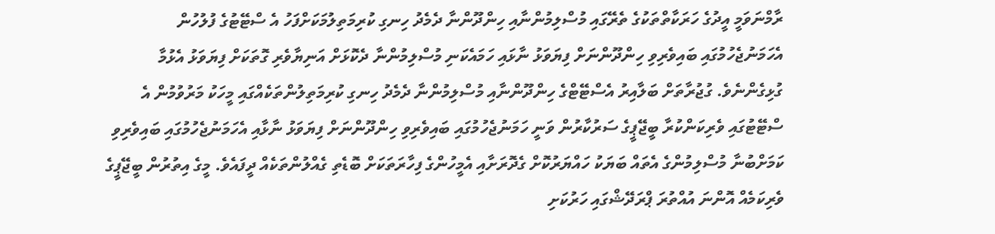ރާމްނަވަމީ އީދުގެ ހަރަކާތްތަކުގެ ތެރޭގައި މުސްލިމުންނާއި ހިންދޫންނާ ދެމެދު ހިނގި ކުރިމަތިލުމަކަށްފަހު އެ ސްޓޭޓުގެ ފުލުހުން އެހަމަނުޖެހުމުގައި ބައިވެރިވި ހިންދޫންނަށް ފިޔަވަޅު ނާޅައި ހަމައެކަނި މުސްލިމުންނާ ދެކޮޅަށް އަނިޔާވެރި ގޮތަކަށް ފިޔަވަޅު އެޅުމާ ގުޅިގެންނެވެ. ގުޖުރާތަށް ބަލާއިރު އެސްޓޭޓްގެ ހިންދޫންނާއި މުސްލިމުންނާ ދެމެދު ހިނގި ކުރިމަތިލުންތަކެއްގައި މީހަކު މަރުވުމުން އެ ސްޓޭޓުގައި ވެރިކަންކުރާ ބީޖޭޕީގެ ސަރުކާރުން ވަނީ ހަމަނުޖެހުމުގައި ބައިވެރިވި ހިންދޫންނަށް ފިޔަވަޅު ނާޅާއި އެހަމަނުޖެހުމުގައި ބައިވެރިވި ކަމަށްބުނާ މުސްލިމުންގެ އެތައް ބަޔަކު ހައްޔަރުކޮށް ގެދޮރަށާއި އެމީހުންގެ ފިހާރަތަކަށް ބޮޑެތި ގެއްލުންތަކެއް ދީފައެވެ. މީގެ އިތުރުން ބީޖޭޕީގެ ވެރިކަމެއް އޮންނަ އުއްތުރަ ޕްރަދޭޝްގައި ހަރުކަށި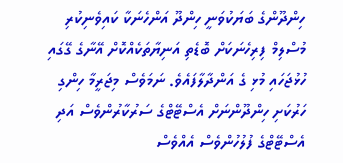ހިންދޫންގެ ބަޔަކުވަނީ ހިންދޫ އަންހެނަކާ ކައިވެނިކުރި މުސްލިމް ފިރިހެނަކަށް ބޮޑެތި އަނިޔާތަކެއްކޮށް އޭނާގެ ގޭގައި ހުޅުޖަހައި މުޅި ގެ އަންދާލާފައެވެ. ނަމަވެސް މިޖަރީމާ ހިންގި ހަރުކަށި ހިންދޫންނަށް އެސްޓޭޓްގެ ސަރުކާރުންވެސް އަދި އެސްޓޭޓްގެ ފުލުހުންވެސް އެއްވެސް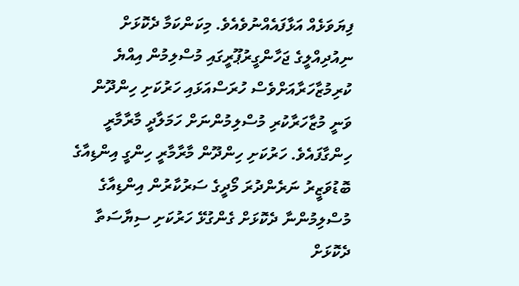ފިޔަވަޅެއް އަޅާފައެއްނުވެއެވެ. މިކަންކަމާ ދެކޮޅަށް ނިއުދިއްލީގެ ޖަހާންގީރުޕޫރީގައި މުސްލިމުން އިއްޔެ ކުރިމުޒާހަރާއަށްވެސް ހުރަސްއަޅައި ހަރުކަށި ހިންދޫން ވަނީ މުޒާހަރާކުރި މުސްލިމުންނަށް ހަމަލާދީ މާރާމާރީ ހިންގާފައެވެ. ހަރުކަށި ހިންދޫން މާރާމާރީ ހިންގީ އިންޑިއާގެ ބޮޑުވަޒީރު ނަރެންދުރަ މޯދީގެ ސަރުކާރުން އިންޑިއާގެ މުސްލިމުންނާ ދެކޮޅަށް ގެންގުޅޭ ހަރުކަށި ސިޔާސަތާ ދެކޮޅަށް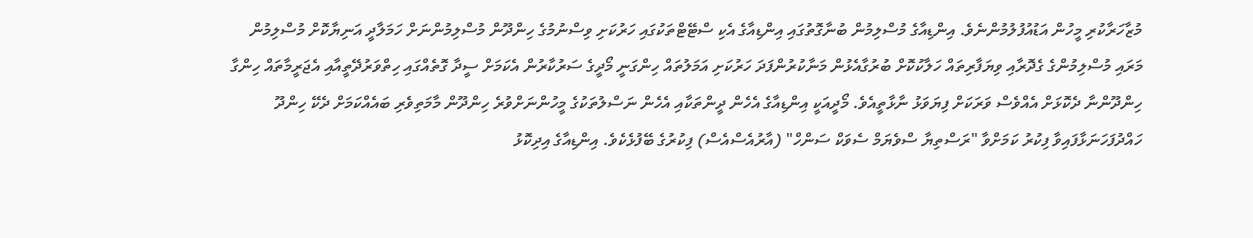މުޒާހަރާކުރި މީހުން އަޑުއުފުލުމުންނެވެ. އިންޑިއާގެ މުސްލިމުން ބުނާގޮތުގައި އިންޑިއާގެ އެކި ސްޓޭޓްތަކުގައި ހަރުކަށި ވިސްނުމުގެ ހިންދޫން މުސްލިމުންނަށް ހަމަލާދީ އަނިޔާކޮށް މުސްލިމުން މަރައި މުސްލިމުންގެ ގެދޮރާއި ވިޔަފާރިތައް ހަލާކުކޮށް ބުރުގާއެޅުން މަނާކުރުންފަދަ ހަރުކަށި އަމަލުތައް ހިންގަނީ މޯދީގެ ސަރުކާރުން އެކަމަށް ސީދާ ގޮތެއްގައި ހިތްވަރުދޭތީއާއި އެޖަރީމާތައް ހިންގާ ހިންދޫންނާ ދެކޮޅަށް އެއްވެސް ވަރަކަށް ފިޔަވަޅު ނާޅާތީއެވެ. މޯދީއަކީ އިންޑިއާގެ އެހެން ދީންތަކާއި އެހެން ނަސްލުތަކުގެ މީހުންނަށްވުރެ ހިންދޫން މާމަތިވެރި ބައެއްކަމަށް ދެކޭ ހިންދޫ ހައްދުފަހަނަޅާފައިވާ ފިކުރު ކަމަށްވާ "ރަސްތިޔާ ސްވެޔަމް ސެވަކް ސަންހް" (އާރުއެސްއެސް) ފިކުރުގެ ބޭފުޅެކެވެ. އިންޑިއާގެ އިދިކޮޅު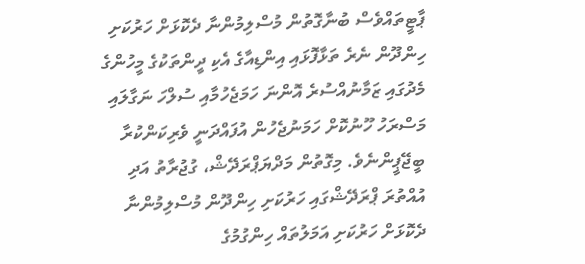ޕާޓީތައްވެސް ބުނާގޮތުން މުސްލިމުންނާ ދެކޮޅަށް ހަރުކަށި ހިންދޫން ނެރެ ތަޅާފޮޅައި އިންޑިއާގެ އެކި ދީންތަކުގެ މީހުންގެ މެދުގައި ޒަމާނުއްސުރެ އޮންނަ ހަމަޖެހުމާއި ސުލްހަ ނަގާލައި މަސްރަހު ހޫނުކޮށް ހަމަނުޖެހުން އުފައްދަނީ ވެރިކަންކުރާ ބީޖޭޕީންނެވެ. މިގޮތުން މަދްޔަޕްރަދޭޝް، ގުޖުރާތު އަދި އުއްތުރަ ޕްރަދޭޝްގައި ހަރުކަށި ހިންދޫން މުސްލިމުންނާ ދެކޮޅަށް ހަރުކަށި އަމަލުތައް ހިންގުމުގެ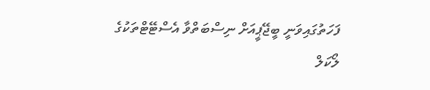ފަހަތުގައިވަނީ ބީޖޭޕީއަށް ނިސްބަތްވާ އެސްޓޭޓްތަކުގެ ލޯކަލް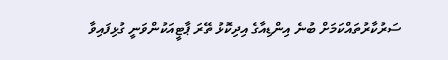ސަރުކާރުތައްކަމަށް ބުނެ އިންޑިއާގެ އިދިކޮޅު ތޭރަ ޕާޓީއަކުންވަނީ ގުޅިފައިވާ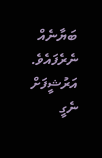ބަޔާނެއް ނެރެފައެވެ.
އަރުޝީފަށް ނެގީ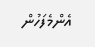އެންމެފަހުން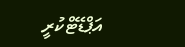އަޕްޑޭޓްކުރީ